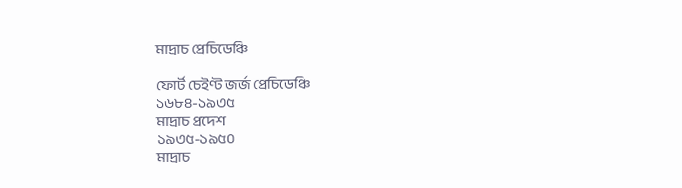মাদ্ৰাচ প্ৰেচিডেঞ্চি

ফোৰ্ট চেইণ্ট জৰ্জ প্ৰেচিডেঞ্চি
১৬৮৪-১৯৩৫
মাদ্ৰাচ প্ৰদেশ
১৯৩৫-১৯৫০
মাদ্ৰাচ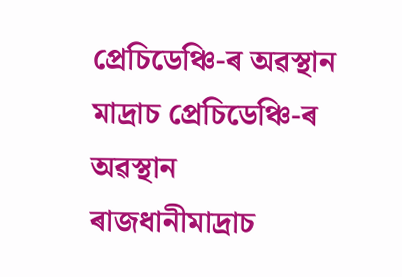প্ৰেচিডেঞ্চি-ৰ অৱস্থান
মাদ্ৰাচ প্ৰেচিডেঞ্চি-ৰ অৱস্থান
ৰাজধানীমাদ্ৰাচ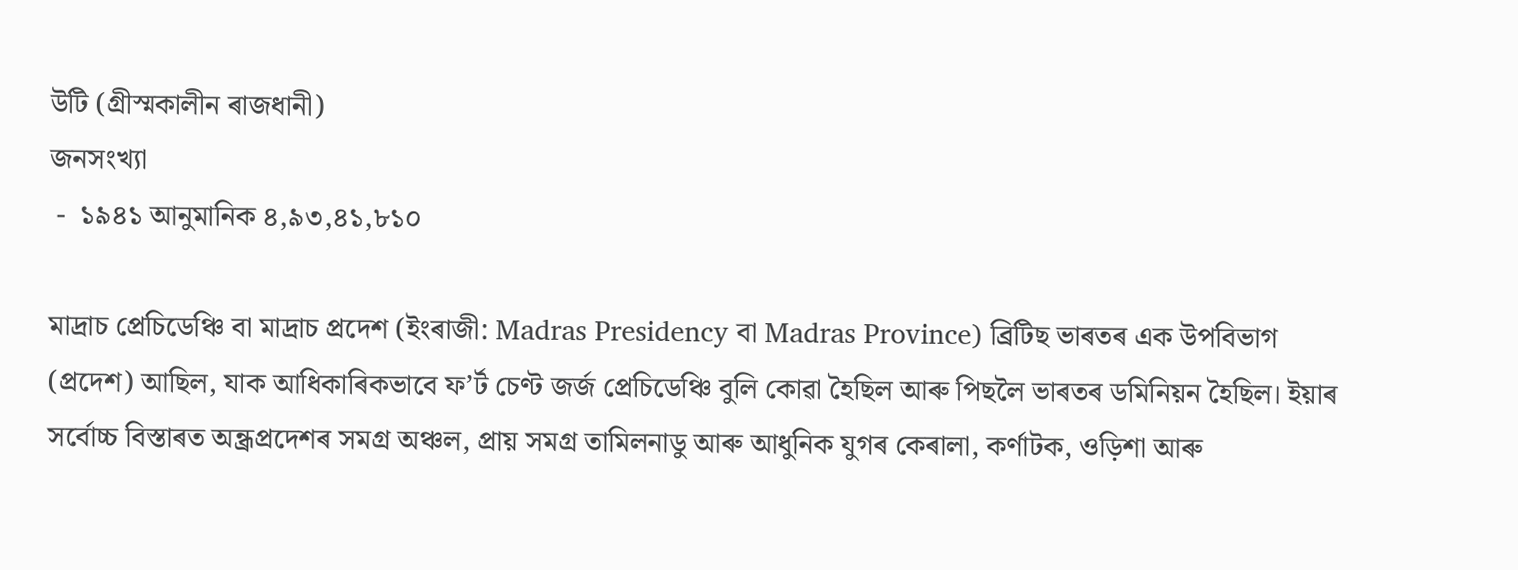উটি (গ্ৰীস্মকালীন ৰাজধানী)
জনসংখ্যা
 -  ১৯৪১ আনুমানিক ৪,৯৩,৪১,৮১০

মাদ্ৰাচ প্ৰেচিডেঞ্চি বা মাদ্ৰাচ প্ৰদেশ (ইংৰাজী: Madras Presidency বা Madras Province) ব্ৰিটিছ ভাৰতৰ এক উপবিভাগ (প্ৰদেশ) আছিল, যাক আধিকাৰিকভাবে ফ’ৰ্ট চেণ্ট জৰ্জ প্ৰেচিডেঞ্চি বুলি কোৱা হৈছিল আৰু পিছলৈ ভাৰতৰ ডমিনিয়ন হৈছিল। ইয়াৰ সৰ্বোচ্চ বিস্তাৰত অন্ধ্ৰপ্ৰদেশৰ সমগ্ৰ অঞ্চল, প্ৰায় সমগ্ৰ তামিলনাডু আৰু আধুনিক যুগৰ কেৰালা, কৰ্ণাটক, ওড়িশা আৰু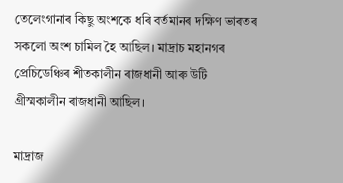তেলেংগানাৰ কিছু অংশকে ধৰি বৰ্তমানৰ দক্ষিণ ভাৰতৰ সকলো অংশ চামিল হৈ আছিল। মাদ্ৰাচ মহানগৰ প্ৰেচিডেঞ্চিৰ শীতকালীন ৰাজধানী আৰু উটি গ্ৰীস্মকালীন ৰাজধানী আছিল।

মাদ্ৰাজ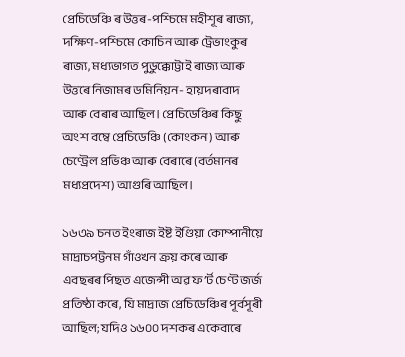প্ৰেচিডেঞ্চি ৰ উত্তৰ-পশ্চিমে মহীশূৰ ৰাজ্য, দক্ষিণ-পশ্চিমে কোচিন আৰু ট্ৰেভাংকুৰ ৰাজ্য, মধ্যভাগত পুডুক্কোট্টাই ৰাজ্য আৰু উত্তৰে নিজামৰ ডমিনিয়ন- হায়দৰাবাদ আৰু বেৰাৰ আছিল। প্ৰেচিডেঞ্চিৰ কিছু অংশ বম্বে প্ৰেচিডেঞ্চি (কোংকন) আৰু চেণ্ট্ৰেল প্ৰভিঞ্চ আৰু বেৰাৰে (বৰ্তমানৰ মধ্যপ্ৰদেশ) আগুৰি আছিল।

১৬৩৯ চনত ইংৰাজ ইষ্ট ইণ্ডিয়া কোম্পানীয়ে মাদ্ৰাচপট্টনম গাঁওখন ক্ৰয় কৰে আৰু এবছৰৰ পিছত এজেন্সী অৱ ফ’ৰ্ট চেণ্ট জৰ্জ প্ৰতিষ্ঠা কৰে, যি মাদ্ৰাজ প্ৰেচিডেঞ্চিৰ পূৰ্বসূৰী আছিল; যদিও ১৬০০ দশকৰ একেবাৰে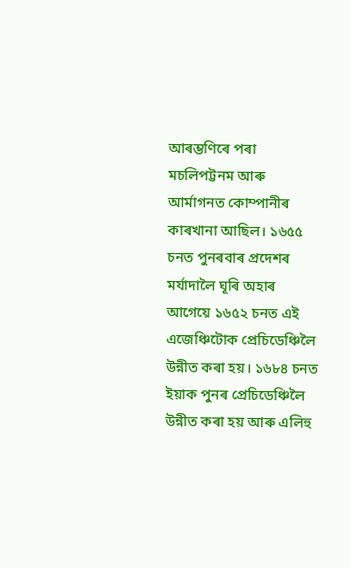আৰম্ভণিৰে পৰা মচলিপট্টনম আৰু আৰ্মাগনত কোম্পানীৰ কাৰখানা আছিল। ১৬৫৫ চনত পুনৰবাৰ প্ৰদেশৰ মৰ্যাদালৈ ঘূৰি অহাৰ আগেয়ে ১৬৫২ চনত এই এজেঞ্চিটোক প্ৰেচিডেঞ্চিলৈ উন্নীত কৰা হয়। ১৬৮৪ চনত ইয়াক পুনৰ প্ৰেচিডেঞ্চিলৈ উন্নীত কৰা হয় আৰু এলিহু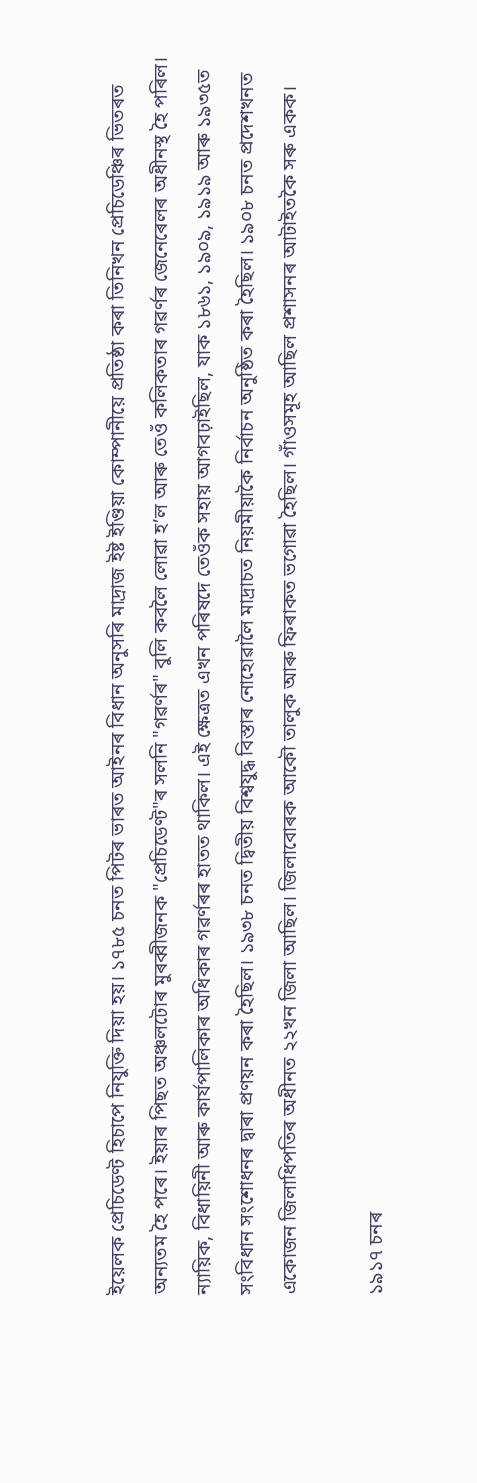ইয়েলক প্ৰেচিডেণ্ট হিচাপে নিযুক্তি দিয়া হয়। ১৭৮৫ চনত পিটৰ ভাৰত আইনৰ বিধান অনুসৰি মাদ্ৰাজ ইষ্ট ইণ্ডিয়া কোম্পানীয়ে প্ৰতিষ্ঠা কৰা তিনিখন প্ৰেচিডেঞ্চিৰ ভিতৰত অন্যতম হৈ পৰে। ইয়াৰ পিছত অঞ্চলটোৰ মুৰব্বীজনক "প্ৰেচিডেণ্ট"ৰ সলনি "গৱৰ্ণৰ" বুলি কবলৈ লোৱা হ’ল আৰু তেওঁ কলিকতাৰ গৱৰ্ণৰ জেনেৰেলৰ অধীনস্থ হৈ পৰিল। ন্যায়িক, বিধায়িনী আৰু কাৰ্যপালিকাৰ অধিকাৰ গৱৰ্ণৰৰ হাতত থাকিল। এই ক্ষেত্ৰত এখন পৰিষদে তেওঁক সহায় আগবঢ়াইছিল, যাক ১৮৬১, ১৯০৯, ১৯১৯ আৰু ১৯৩৫ত সংবিধান সংশোধনৰ দ্বাৰা প্ৰণয়ন কৰা হৈছিল। ১৯৩৮ চনত দ্বিতীয় বিশ্বযুদ্ধ বিস্তাৰ নোহোৱালৈ মাদ্ৰাচত নিয়মীয়াকৈ নিৰ্বাচন অনুষ্ঠিত কৰা হৈছিল। ১৯০৮ চনত প্ৰদেশখনত একোজন জিলাধিপতিৰ অধীনত ২২খন জিলা আছিল। জিলাবোৰক আকৌ তালুক আৰু ফিৰাকত ভগোৱা হৈছিল। গাঁওসমূহ আছিল প্ৰশাসনৰ আটাইতকৈ সৰু একক।

১৯১৭ চনৰ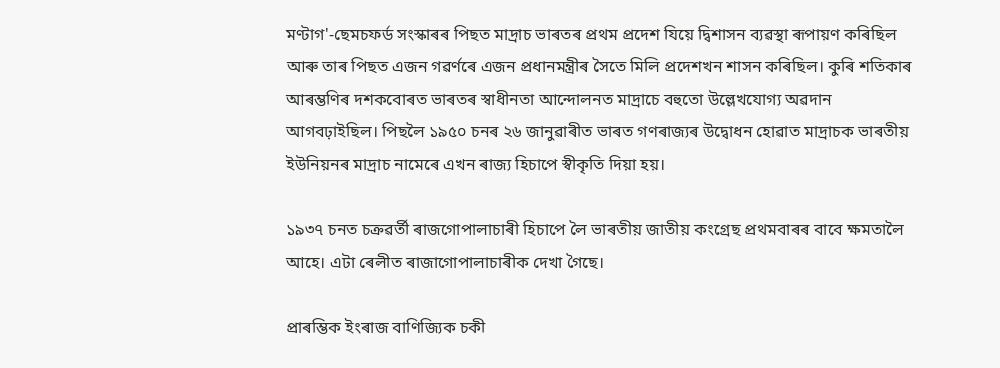মণ্টাগ'-ছেমচফৰ্ড সংস্কাৰৰ পিছত মাদ্ৰাচ ভাৰতৰ প্ৰথম প্ৰদেশ যিয়ে দ্বিশাসন ব্যৱস্থা ৰূপায়ণ কৰিছিল আৰু তাৰ পিছত এজন গৱৰ্ণৰে এজন প্ৰধানমন্ত্ৰীৰ সৈতে মিলি প্ৰদেশখন শাসন কৰিছিল। কুৰি শতিকাৰ আৰম্ভণিৰ দশকবোৰত ভাৰতৰ স্বাধীনতা আন্দোলনত মাদ্ৰাচে বহুতো উল্লেখযোগ্য অৱদান আগবঢ়াইছিল। পিছলৈ ১৯৫০ চনৰ ২৬ জানুৱাৰীত ভাৰত গণৰাজ্যৰ উদ্বোধন হোৱাত মাদ্ৰাচক ভাৰতীয় ইউনিয়নৰ মাদ্ৰাচ নামেৰে এখন ৰাজ্য হিচাপে স্বীকৃতি দিয়া হয়।

১৯৩৭ চনত চক্ৰৱৰ্তী ৰাজগোপালাচাৰী হিচাপে লৈ ভাৰতীয় জাতীয় কংগ্ৰেছ প্ৰথমবাৰৰ বাবে ক্ষমতালৈ আহে। এটা ৰেলীত ৰাজাগোপালাচাৰীক দেখা গৈছে।

প্ৰাৰম্ভিক ইংৰাজ বাণিজ্যিক চকী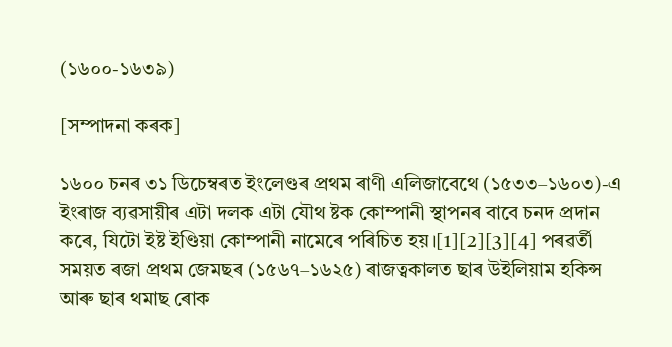(১৬০০-১৬৩৯)

[সম্পাদনা কৰক]

১৬০০ চনৰ ৩১ ডিচেম্বৰত ইংলেণ্ডৰ প্ৰথম ৰাণী এলিজাবেথে (১৫৩৩–১৬০৩)-এ ইংৰাজ ব্যৱসায়ীৰ এটা দলক এটা যৌথ ষ্টক কোম্পানী স্থাপনৰ বাবে চনদ প্ৰদান কৰে, যিটো ইষ্ট ইণ্ডিয়া কোম্পানী নামেৰে পৰিচিত হয়।[1][2][3][4] পৰৱৰ্তী সময়ত ৰজা প্ৰথম জেমছৰ (১৫৬৭–১৬২৫) ৰাজত্বকালত ছাৰ উইলিয়াম হকিন্স আৰু ছাৰ থমাছ ৰোক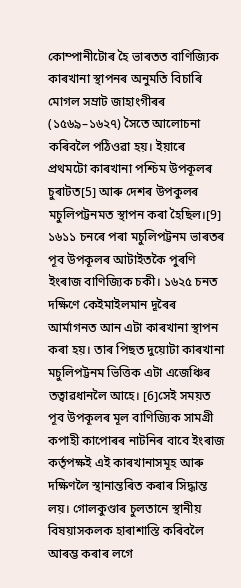কোম্পানীটোৰ হৈ ভাৰতত বাণিজ্যিক কাৰখানা স্থাপনৰ অনুমতি বিচাৰি মোগল সম্ৰাট জাহাংগীৰৰ (১৫৬৯–১৬২৭) সৈতে আলোচনা কৰিবলৈ পঠিওৱা হয়। ইয়াৰে প্ৰথমটো কাৰখানা পশ্চিম উপকূলৰ চুৰাটত[5] আৰু দেশৰ উপকুলৰ মচুলিপট্টনমত স্থাপন কৰা হৈছিল।[9] ১৬১১ চনৰে পৰা মচুলিপট্টনম ভাৰতৰ পূব উপকূলৰ আটাইতকৈ পুৰণি ইংৰাজ বাণিজ্যিক চকী। ১৬২৫ চনত দক্ষিণে কেইমাইলমান দূৰৈৰ আৰ্মাগনত আন এটা কাৰখানা স্থাপন কৰা হয়। তাৰ পিছত দুয়োটা কাৰখানা মচুলিপট্টনম ভিত্তিক এটা এজেঞ্চিৰ তত্বাৱধানলৈ আহে। [6]সেই সময়ত পূব উপকূলৰ মূল বাণিজ্যিক সামগ্ৰী কপাহী কাপোৰৰ নাটনিৰ বাবে ইংৰাজ কৰ্তৃপক্ষই এই কাৰখানাসমূহ আৰু দক্ষিণলৈ স্থানান্তৰিত কৰাৰ সিদ্ধান্ত লয়। গোলকুণ্ডাৰ চুলতানে স্থানীয় বিষয়াসকলক হাৰাশাস্তি কৰিবলৈ আৰম্ভ কৰাৰ লগে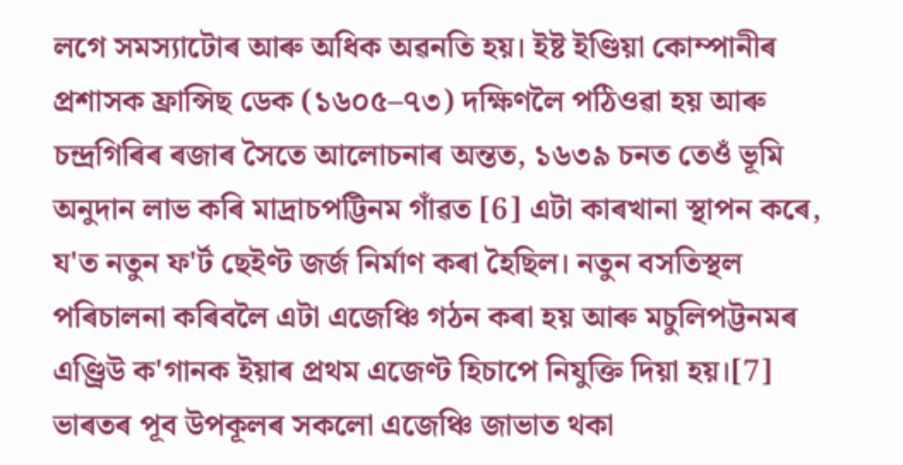লগে সমস্যাটোৰ আৰু অধিক অৱনতি হয়। ইষ্ট ইণ্ডিয়া কোম্পানীৰ প্ৰশাসক ফ্ৰান্সিছ ডেক (১৬০৫–৭৩) দক্ষিণলৈ পঠিওৱা হয় আৰু চন্দ্ৰগিৰিৰ ৰজাৰ সৈতে আলোচনাৰ অন্তত, ১৬৩৯ চনত তেওঁ ভূমি অনুদান লাভ কৰি মাদ্ৰাচপট্টিনম গাঁৱত [6] এটা কাৰখানা স্থাপন কৰে, য'ত নতুন ফ'ৰ্ট ছেইণ্ট জৰ্জ নিৰ্মাণ কৰা হৈছিল। নতুন বসতিস্থল পৰিচালনা কৰিবলৈ এটা এজেঞ্চি গঠন কৰা হয় আৰু মচুলিপট্টনমৰ এণ্ড্ৰিউ ক'গানক ইয়াৰ প্ৰথম এজেণ্ট হিচাপে নিযুক্তি দিয়া হয়।[7] ভাৰতৰ পূব উপকূলৰ সকলো এজেঞ্চি জাভাত থকা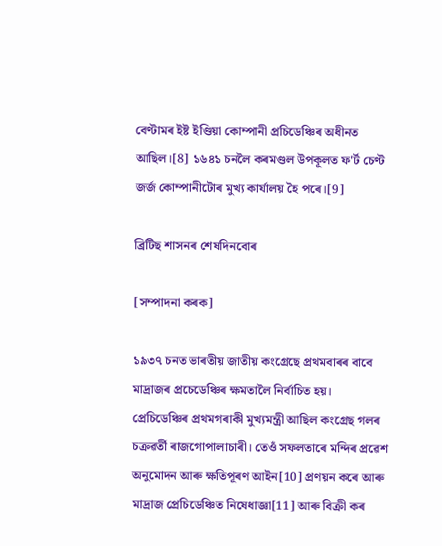বেণ্টামৰ ইষ্ট ইণ্ডিয়া কোম্পানী প্ৰচিডেঞ্চিৰ অধীনত আছিল।[8] ১৬৪১ চনলৈ কৰমণ্ডল উপকূলত ফ'ৰ্ট চেণ্ট জৰ্জ কোম্পানীটোৰ মুখ্য কাৰ্যালয় হৈ পৰে।[9]

ব্ৰিটিছ শাসনৰ শেষদিনবোৰ

[সম্পাদনা কৰক]

১৯৩৭ চনত ভাৰতীয় জাতীয় কংগ্ৰেছে প্ৰথমবাৰৰ বাবে মাদ্ৰাজৰ প্ৰচেডেঞ্চিৰ ক্ষমতালৈ নিৰ্বাচিত হয়। প্ৰেচিডেঞ্চিৰ প্ৰথমগৰাকী মুখ্যমন্ত্ৰী আছিল কংগ্ৰেছ গলৰ চক্ৰৱৰ্তী ৰাজগোপালাচাৰী। তেওঁ সফলতাৰে মন্দিৰ প্ৰৱেশ অনুমোদন আৰু ক্ষতিপূৰণ আইন[10] প্ৰণয়ন কৰে আৰু মাদ্ৰাজ প্ৰেচিডেঞ্চিত নিষেধাজ্ঞা[11] আৰু বিক্ৰী কৰ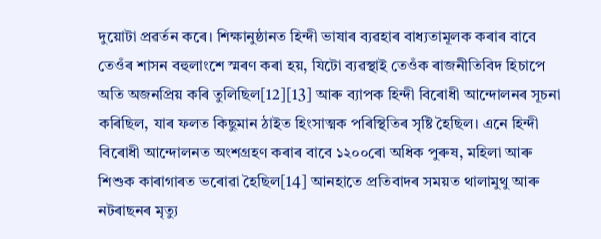দুয়োটা প্ৰৱৰ্তন কৰে। শিক্ষানুষ্ঠানত হিন্দী ভাষাৰ ব্যৱহাৰ বাধ্যতামূলক কৰাৰ বাবে তেওঁৰ শাসন বহুলাংশে স্মৰণ কৰা হয়, যিটো ব্যৱস্থাই তেওঁক ৰাজনীতিবিদ হিচাপে অতি অজনপ্ৰিয় কৰি তুলিছিল[12][13] আৰু ব্যাপক হিন্দী বিৰোধী আন্দোলনৰ সূচনা কৰিছিল, যাৰ ফলত কিছুমান ঠাইত হিংসাত্মক পৰিস্থিতিৰ সৃষ্টি হৈছিল। এনে হিন্দী বিৰোধী আন্দোলনত অংশগ্ৰহণ কৰাৰ বাবে ১২০০ৰো অধিক পুৰুষ, মহিলা আৰু শিশুক কাৰাগাৰত ভৰোৱা হৈছিল[14] আনহাতে প্ৰতিবাদৰ সময়ত থালামুথু আৰু নটৰাছনৰ মৃত্যু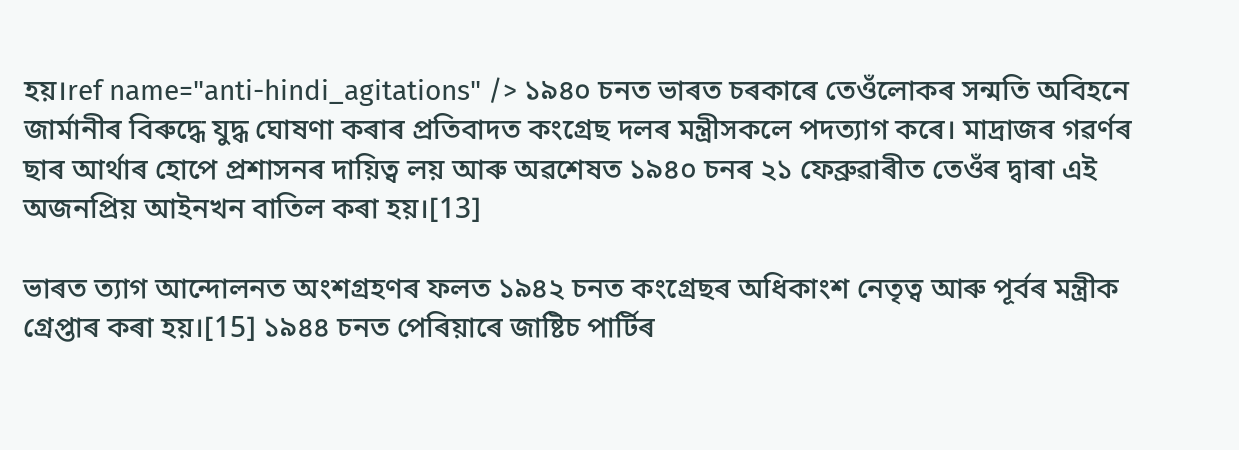হয়।ref name="anti-hindi_agitations" /> ১৯৪০ চনত ভাৰত চৰকাৰে তেওঁলোকৰ সন্মতি অবিহনে জাৰ্মানীৰ বিৰুদ্ধে যুদ্ধ ঘোষণা কৰাৰ প্ৰতিবাদত কংগ্ৰেছ দলৰ মন্ত্ৰীসকলে পদত্যাগ কৰে। মাদ্ৰাজৰ গৱৰ্ণৰ ছাৰ আৰ্থাৰ হোপে প্ৰশাসনৰ দায়িত্ব লয় আৰু অৱশেষত ১৯৪০ চনৰ ২১ ফেব্ৰুৱাৰীত তেওঁৰ দ্বাৰা এই অজনপ্ৰিয় আইনখন বাতিল কৰা হয়।[13]

ভাৰত ত্যাগ আন্দোলনত অংশগ্ৰহণৰ ফলত ১৯৪২ চনত কংগ্ৰেছৰ অধিকাংশ নেতৃত্ব আৰু পূৰ্বৰ মন্ত্ৰীক গ্ৰেপ্তাৰ কৰা হয়।[15] ১৯৪৪ চনত পেৰিয়াৰে জাষ্টিচ পাৰ্টিৰ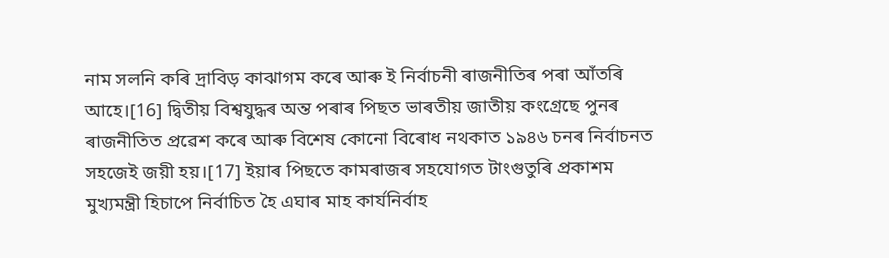নাম সলনি কৰি দ্ৰাবিড় কাঝাগম কৰে আৰু ই নিৰ্বাচনী ৰাজনীতিৰ পৰা আঁতৰি আহে।[16] দ্বিতীয় বিশ্বযুদ্ধৰ অন্ত পৰাৰ পিছত ভাৰতীয় জাতীয় কংগ্ৰেছে পুনৰ ৰাজনীতিত প্ৰৱেশ কৰে আৰু বিশেষ কোনো বিৰোধ নথকাত ১৯৪৬ চনৰ নিৰ্বাচনত সহজেই জয়ী হয়।[17] ইয়াৰ পিছতে কামৰাজৰ সহযোগত টাংগুতুৰি প্ৰকাশম মুখ্যমন্ত্ৰী হিচাপে নিৰ্বাচিত হৈ এঘাৰ মাহ কাৰ্যনিৰ্বাহ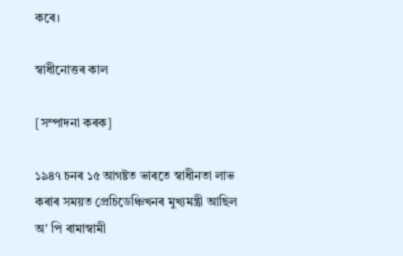কৰে।

স্বাধীনোত্তৰ কাল

[সম্পাদনা কৰক]

১৯৪৭ চনৰ ১৫ আগষ্টত ভাৰতে স্বাধীনতা লাভ কৰাৰ সময়ত প্ৰেচিডেঞ্চিখনৰ মুখ্যমন্ত্ৰী আছিল অ' পি ৰামাস্বামী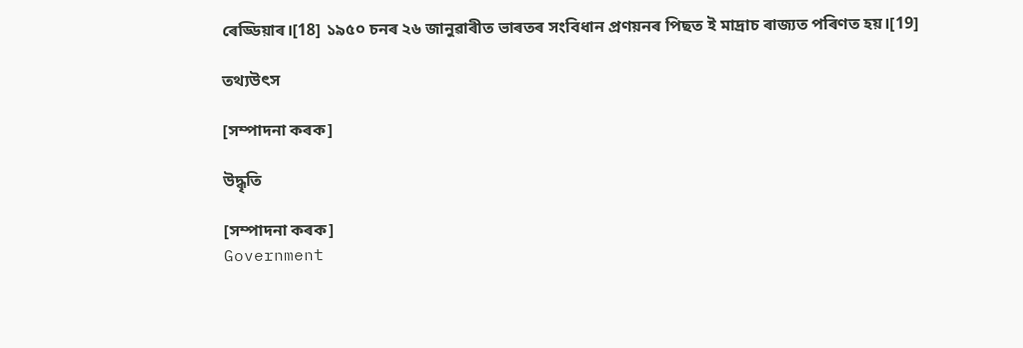ৰেড্ডিয়াৰ।[18] ১৯৫০ চনৰ ২৬ জানুৱাৰীত ভাৰতৰ সংবিধান প্ৰণয়নৰ পিছত ই মাদ্ৰাচ ৰাজ্যত পৰিণত হয়।[19]

তথ্যউৎস

[সম্পাদনা কৰক]

উদ্ধৃতি

[সম্পাদনা কৰক]
Government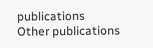publications
Other publications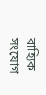বাহ্যিক সংযোগ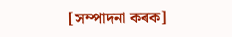[সম্পাদনা কৰক]